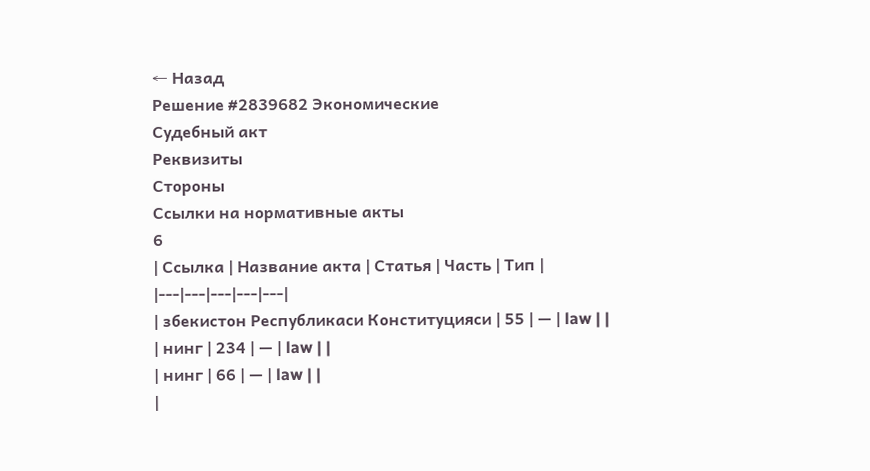← Назад
Решение #2839682 Экономические
Судебный акт
Реквизиты
Стороны
Ссылки на нормативные акты
6
| Ссылка | Название акта | Статья | Часть | Тип |
|---|---|---|---|---|
| збекистон Республикаси Конституцияси | 55 | — | law | |
| нинг | 234 | — | law | |
| нинг | 66 | — | law | |
|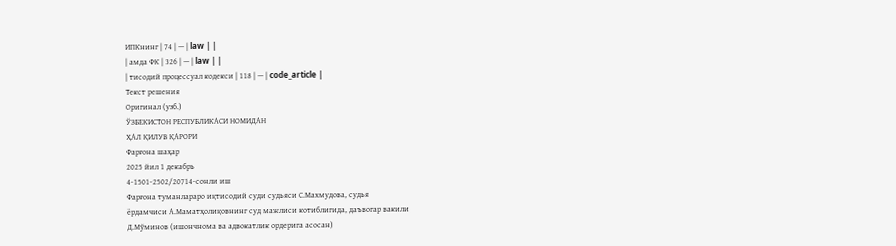ИПКнинг | 74 | — | law | |
| амда ФК | 326 | — | law | |
| тисодий процессуал кодекси | 118 | — | code_article |
Текст решения
Оригинал (узб.)
ЎЗБЕКИСТОН РЕСПУБЛИКАСИ НОМИДАН
ҲАЛ ҚИЛУВ ҚАРОРИ
Фарғона шаҳар
2025 йил 1 декабрь
4-1501-2502/20714-сонли иш
Фарғона туманлараро иқтисодий суди судьяси С.Махмудова, судья
ёрдамчиси А.Маматҳолиқовнинг суд мажлиси котиблигида, даъвогар вакили
Д.Мўминов (ишончнома ва адвокатлик ордерига асосан)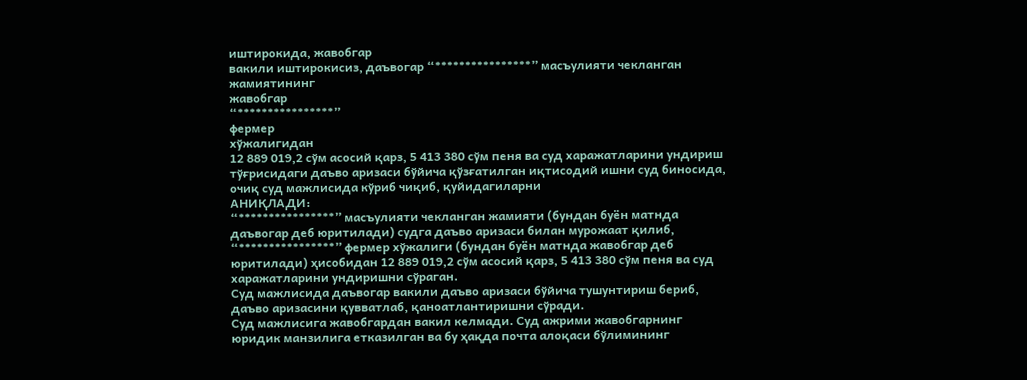иштирокида, жавобгар
вакили иштирокисиз, даъвогар “****************” масъулияти чекланган
жамиятининг
жавобгар
“****************”
фермер
хўжалигидан
12 889 019,2 сўм асосий қарз, 5 413 380 сўм пеня ва суд харажатларини ундириш
тўғрисидаги даъво аризаси бўйича қўзғатилган иқтисодий ишни суд биносида,
очиқ суд мажлисида кўриб чиқиб, қуйидагиларни
АНИҚЛАДИ:
“****************” масъулияти чекланган жамияти (бундан буён матнда
даъвогар деб юритилади) судга даъво аризаси билан мурожаат қилиб,
“****************” фермер хўжалиги (бундан буён матнда жавобгар деб
юритилади) ҳисобидан 12 889 019,2 сўм асосий қарз, 5 413 380 сўм пеня ва суд
харажатларини ундиришни сўраган.
Суд мажлисида даъвогар вакили даъво аризаси бўйича тушунтириш бериб,
даъво аризасини қувватлаб, қаноатлантиришни сўради.
Суд мажлисига жавобгардан вакил келмади. Суд ажрими жавобгарнинг
юридик манзилига етказилган ва бу ҳақда почта алоқаси бўлимининг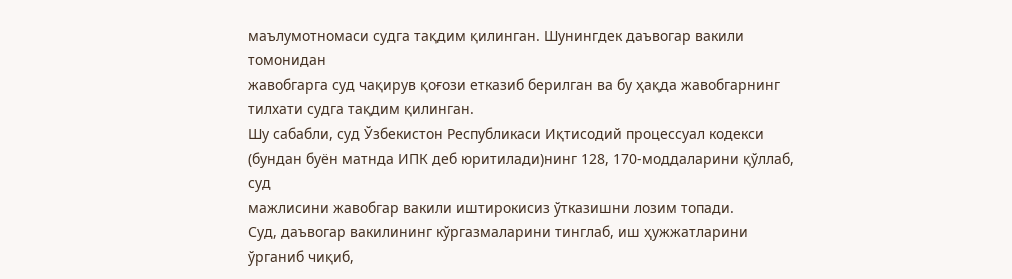маълумотномаси судга тақдим қилинган. Шунингдек даъвогар вакили томонидан
жавобгарга суд чақирув қоғози етказиб берилган ва бу ҳақда жавобгарнинг
тилхати судга тақдим қилинган.
Шу сабабли, суд Ўзбекистон Республикаси Иқтисодий процессуал кодекси
(бундан буён матнда ИПК деб юритилади)нинг 128, 170-моддаларини қўллаб, суд
мажлисини жавобгар вакили иштирокисиз ўтказишни лозим топади.
Суд, даъвогар вакилининг кўргазмаларини тинглаб, иш ҳужжатларини
ўрганиб чиқиб,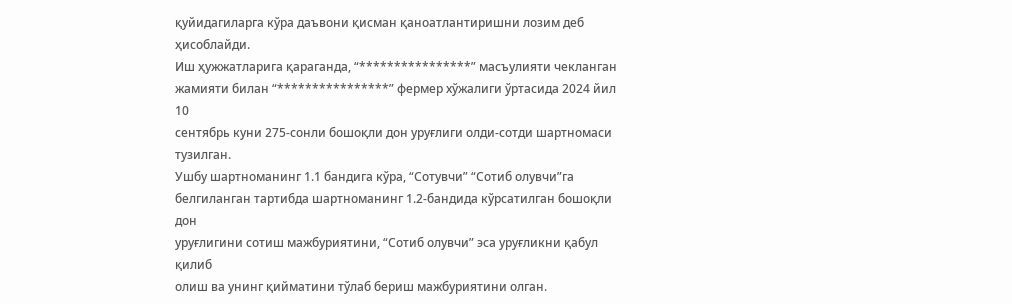қуйидагиларга кўра даъвони қисман қаноатлантиришни лозим деб
ҳисоблайди.
Иш ҳужжатларига қараганда, “****************” масъулияти чекланган
жамияти билан “****************” фермер хўжалиги ўртасида 2024 йил 10
сентябрь куни 275-сонли бошоқли дон уруғлиги олди-сотди шартномаси тузилган.
Ушбу шартноманинг 1.1 бандига кўра, “Сотувчи” “Сотиб олувчи”га
белгиланган тартибда шартноманинг 1.2-бандида кўрсатилган бошоқли дон
уруғлигини сотиш мажбуриятини, “Сотиб олувчи” эса уруғликни қабул қилиб
олиш ва унинг қийматини тўлаб бериш мажбуриятини олган.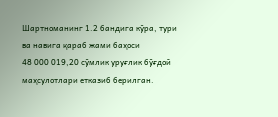Шартноманинг 1.2 бандига кўра, тури ва навига қараб жами баҳоси
48 000 019,20 сўмлик уруғлик бўғдой маҳсулотлари етказиб берилган.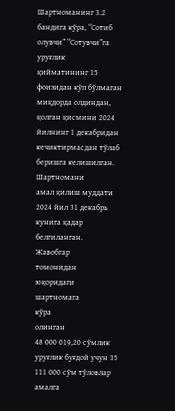Шартноманинг 3.2 бандига кўра, “Сотиб олувчи” “Сотувчи”га уруғлик
қийматининг 15 фоизидан кўп бўлмаган миқдорда олдиндан, қолган қисмини 2024
йилнинг 1 декабридан кечиктирмасдан тўлаб беришга келишилган. Шартномани
амал қилиш муддати 2024 йил 31 декабрь кунига қадар белгиланган.
Жавобгар
томонидан
юқоридаги
шартномага
кўра
олинган
48 000 019,20 сўмлик уруғлик буғдой учун 35 111 000 сўм тўловлар амалга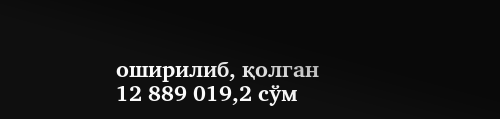оширилиб, қолган 12 889 019,2 сўм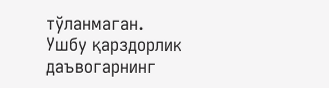тўланмаган.
Ушбу қарздорлик даъвогарнинг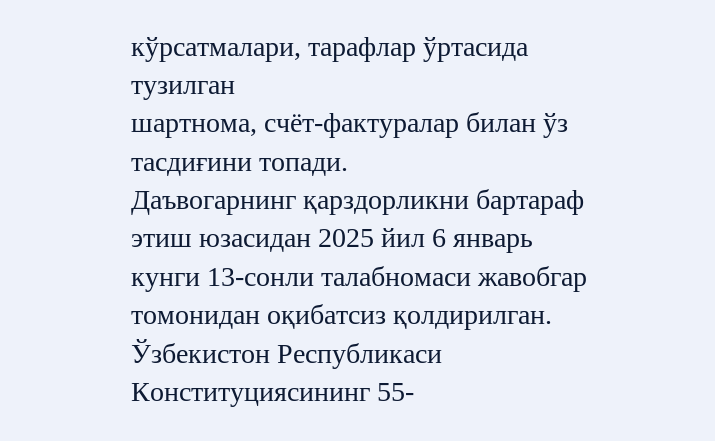кўрсатмалари, тарафлар ўртасида тузилган
шартнома, счёт-фактуралар билан ўз тасдиғини топади.
Даъвогарнинг қарздорликни бартараф этиш юзасидан 2025 йил 6 январь
кунги 13-сонли талабномаси жавобгар томонидан оқибатсиз қолдирилган.
Ўзбекистон Республикаси Конституциясининг 55-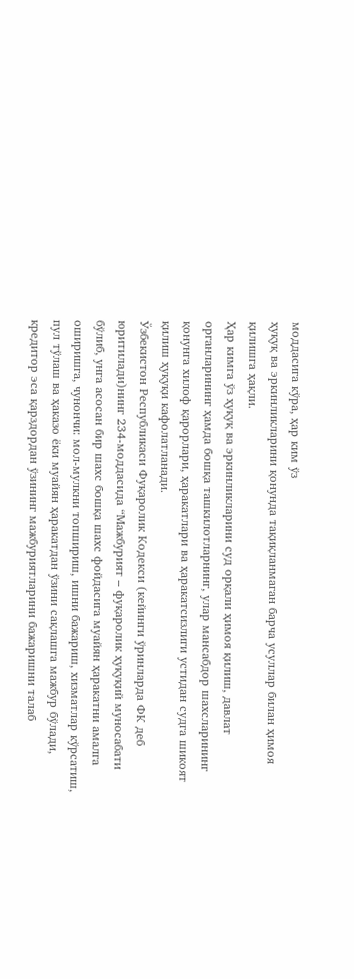моддасига кўра, ҳар ким ўз
ҳуқуқ ва эркинликларини қонунда тақиқланмаган барча усуллар билан ҳимоя
қилишга ҳақли.
Ҳар кимга ўз ҳуқуқ ва эркинликларини суд орқали ҳимоя қилиш, давлат
органларининг ҳамда бошқа ташкилотларнинг, улар мансабдор шахсларининг
қонунга хилоф қарорлари, ҳаракатлари ва ҳаракатсизлиги устидан судга шикоят
қилиш ҳуқуқи кафолатланади.
Ўзбекистон Республикаси Фуқаролик Кодекси (кейинги ўринларда ФК деб
юритилади)нинг 234-моддасида “Мажбурият – фуқаролик ҳуқуқий муносабати
бўлиб, унга асосан бир шахс бошқа шахс фойдасига муайян ҳаракатни амалга
оширишга, чунончи: мол-мулкни топшириш, ишни бажариш, хизматлар кўрсатиш,
пул тўлаш ва ҳаказо ёки муайян ҳаракатдан ўзини сақлашга мажбур бўлади,
кредитор эса қарздордан ўзининг мажбуриятларини бажаришни талаб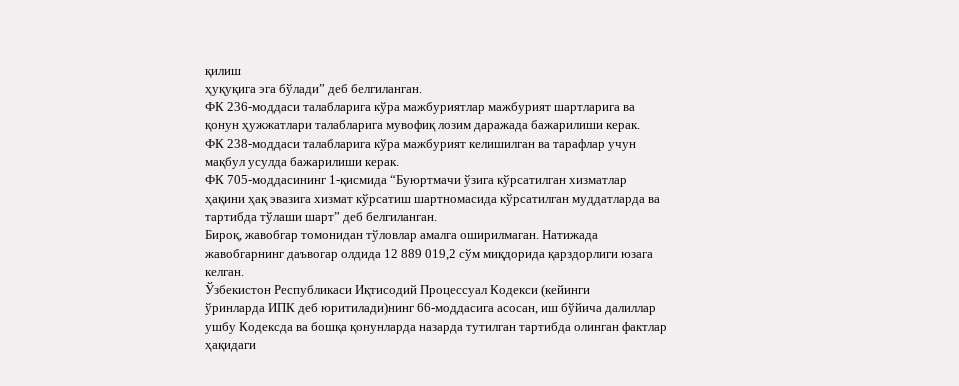қилиш
ҳуқуқига эга бўлади” деб белгиланган.
ФК 236-моддаси талабларига кўра мажбуриятлар мажбурият шартларига ва
қонун ҳужжатлари талабларига мувофиқ лозим даражада бажарилиши керак.
ФК 238-моддаси талабларига кўра мажбурият келишилган ва тарафлар учун
мақбул усулда бажарилиши керак.
ФК 705-моддасининг 1-қисмида “Буюртмачи ўзига кўрсатилган хизматлар
ҳақини ҳақ эвазига хизмат кўрсатиш шартномасида кўрсатилган муддатларда ва
тартибда тўлаши шарт” деб белгиланган.
Бироқ, жавобгар томонидан тўловлар амалга оширилмаган. Натижада
жавобгарнинг даъвогар олдида 12 889 019,2 сўм миқдорида қарздорлиги юзага
келган.
Ўзбекистон Республикаси Иқтисодий Процессуал Кодекси (кейинги
ўринларда ИПК деб юритилади)нинг 66-моддасига асосан, иш бўйича далиллар
ушбу Кодексда ва бошқа қонунларда назарда тутилган тартибда олинган фактлар
ҳақидаги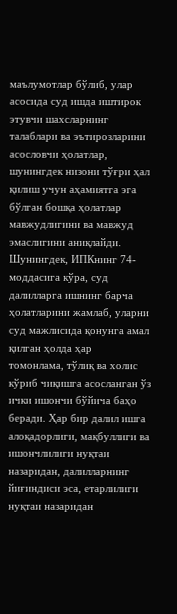маълумотлар бўлиб, улар асосида суд ишда иштирок этувчи шахсларнинг
талаблари ва эътирозларини асословчи ҳолатлар, шунингдек низони тўғри ҳал
қилиш учун аҳамиятга эга бўлган бошқа ҳолатлар мавжудлигини ва мавжуд
эмаслигини аниқлайди.
Шунингдек, ИПКнинг 74-моддасига кўра, суд далилларга ишнинг барча
ҳолатларини жамлаб, уларни суд мажлисида қонунга амал қилган ҳолда ҳар
томонлама, тўлиқ ва холис кўриб чиқишга асосланган ўз ички ишончи бўйича баҳо
беради. Ҳар бир далил ишга алоқадорлиги, мақбуллиги ва ишончлилиги нуқтаи
назаридан, далилларнинг йиғиндиси эса, етарлилиги нуқтаи назаридан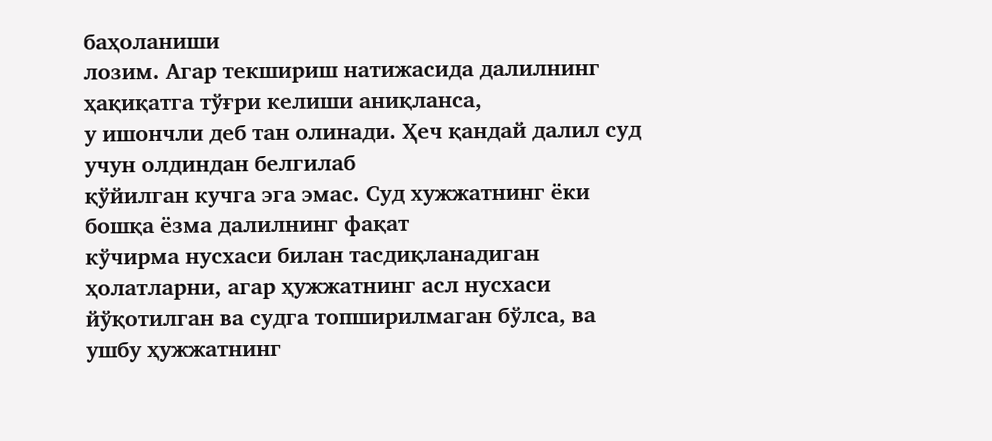баҳоланиши
лозим. Агар текшириш натижасида далилнинг ҳақиқатга тўғри келиши аниқланса,
у ишончли деб тан олинади. Ҳеч қандай далил суд учун олдиндан белгилаб
қўйилган кучга эга эмас. Суд хужжатнинг ёки бошқа ёзма далилнинг фақат
кўчирма нусхаси билан тасдиқланадиган ҳолатларни, агар ҳужжатнинг асл нусхаси
йўқотилган ва судга топширилмаган бўлса, ва ушбу ҳужжатнинг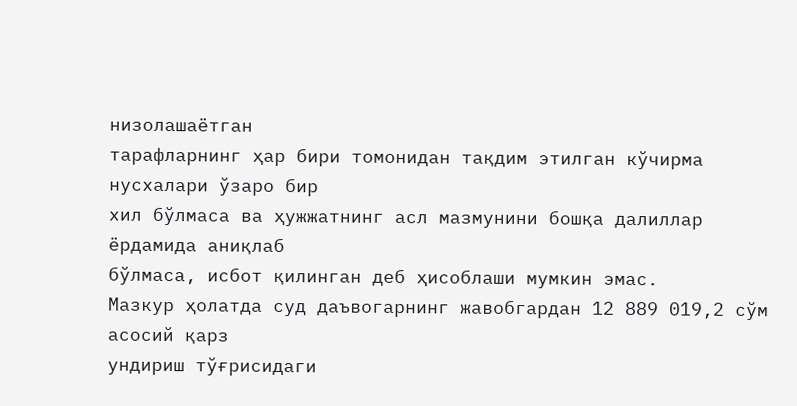низолашаётган
тарафларнинг ҳар бири томонидан тақдим этилган кўчирма нусхалари ўзаро бир
хил бўлмаса ва ҳужжатнинг асл мазмунини бошқа далиллар ёрдамида аниқлаб
бўлмаса, исбот қилинган деб ҳисоблаши мумкин эмас.
Мазкур ҳолатда суд даъвогарнинг жавобгардан 12 889 019,2 сўм асосий қарз
ундириш тўғрисидаги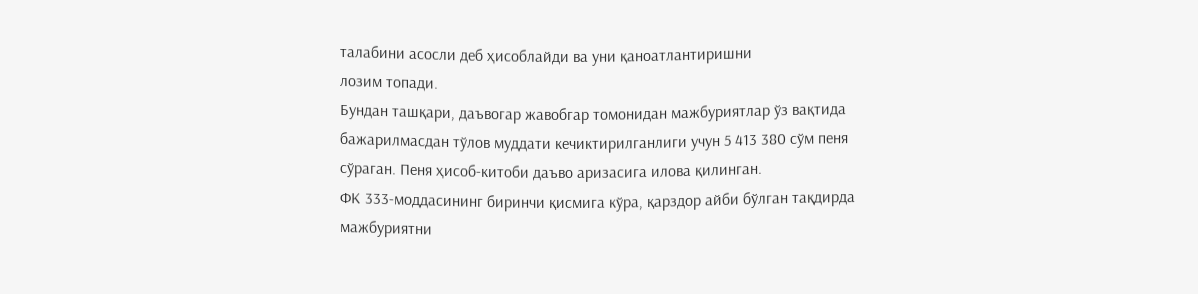талабини асосли деб ҳисоблайди ва уни қаноатлантиришни
лозим топади.
Бундан ташқари, даъвогар жавобгар томонидан мажбуриятлар ўз вақтида
бажарилмасдан тўлов муддати кечиктирилганлиги учун 5 413 380 сўм пеня
сўраган. Пеня ҳисоб-китоби даъво аризасига илова қилинган.
ФК 333-моддасининг биринчи қисмига кўра, қарздор айби бўлган тақдирда
мажбуриятни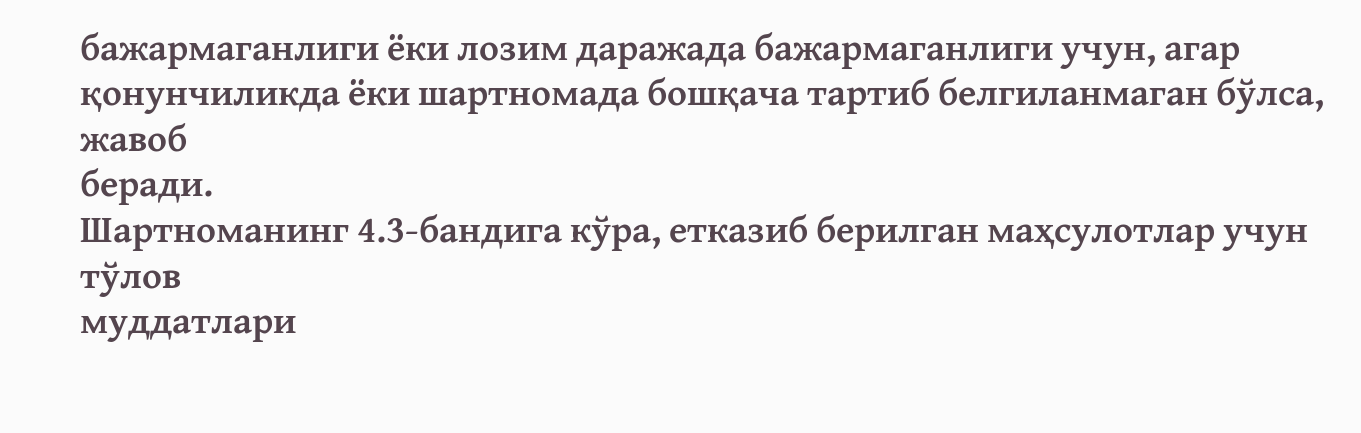бажармаганлиги ёки лозим даражада бажармаганлиги учун, агар
қонунчиликда ёки шартномада бошқача тартиб белгиланмаган бўлса, жавоб
беради.
Шартноманинг 4.3-бандига кўра, етказиб берилган маҳсулотлар учун тўлов
муддатлари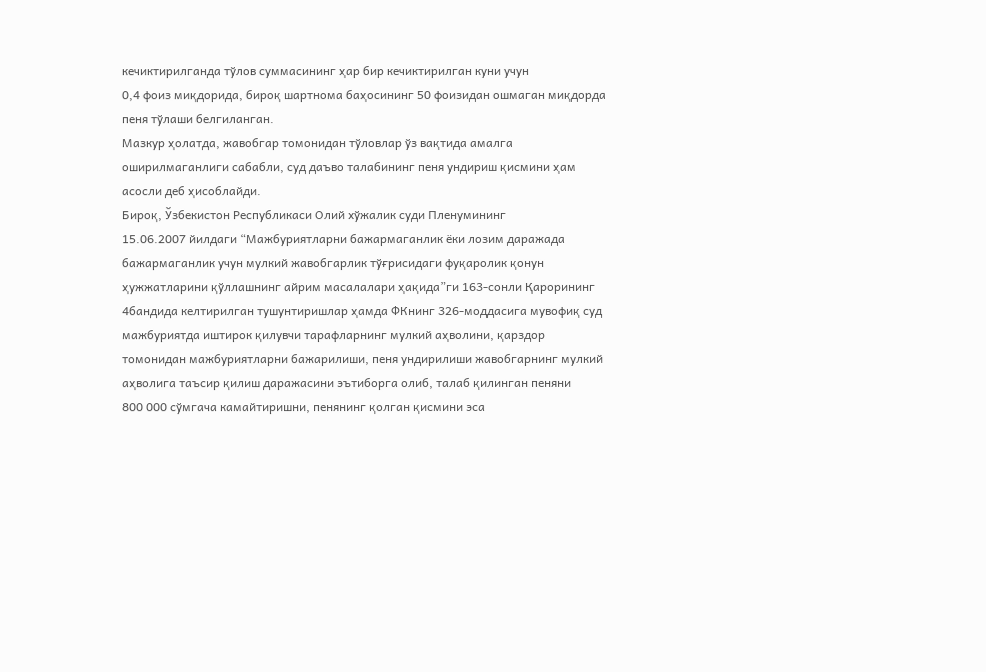кечиктирилганда тўлов суммасининг ҳар бир кечиктирилган куни учун
0,4 фоиз миқдорида, бироқ шартнома баҳосининг 50 фоизидан ошмаган миқдорда
пеня тўлаши белгиланган.
Мазкур ҳолатда, жавобгар томонидан тўловлар ўз вақтида амалга
оширилмаганлиги сабабли, суд даъво талабининг пеня ундириш қисмини ҳам
асосли деб ҳисоблайди.
Бироқ, Ўзбекистон Республикаси Олий хўжалик суди Пленумининг
15.06.2007 йилдаги “Мажбуриятларни бажармаганлик ёки лозим даражада
бажармаганлик учун мулкий жавобгарлик тўғрисидаги фуқаролик қонун
ҳужжатларини қўллашнинг айрим масалалари ҳақида”ги 163-сонли Қарорининг 4бандида келтирилган тушунтиришлар ҳамда ФКнинг 326-моддасига мувофиқ суд
мажбуриятда иштирок қилувчи тарафларнинг мулкий аҳволини, қарздор
томонидан мажбуриятларни бажарилиши, пеня ундирилиши жавобгарнинг мулкий
аҳволига таъсир қилиш даражасини эътиборга олиб, талаб қилинган пеняни
800 000 сўмгача камайтиришни, пенянинг қолган қисмини эса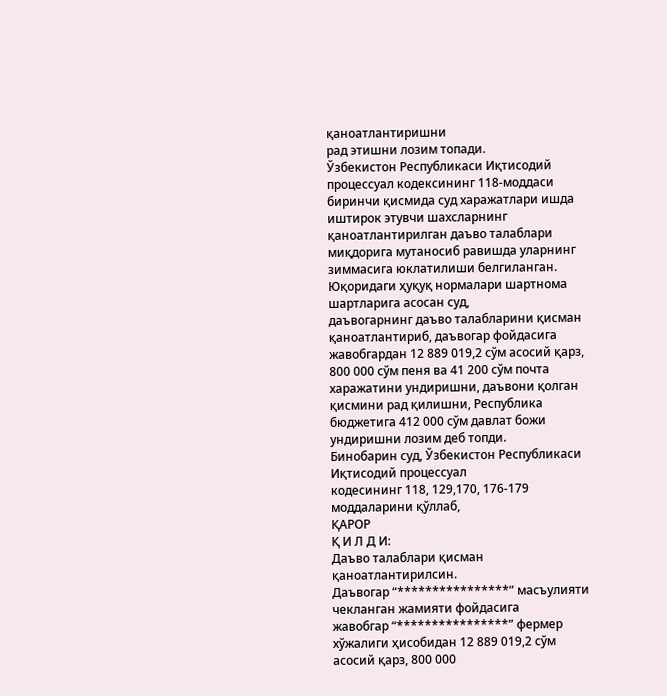қаноатлантиришни
рад этишни лозим топади.
Ўзбекистон Республикаси Иқтисодий процессуал кодексининг 118-моддаси
биринчи қисмида суд харажатлари ишда иштирок этувчи шахсларнинг
қаноатлантирилган даъво талаблари миқдорига мутаносиб равишда уларнинг
зиммасига юклатилиши белгиланган.
Юқоридаги ҳуқуқ нормалари шартнома шартларига асосан суд,
даъвогарнинг даъво талабларини қисман қаноатлантириб, даъвогар фойдасига
жавобгардан 12 889 019,2 сўм асосий қарз, 800 000 сўм пеня ва 41 200 сўм почта
харажатини ундиришни, даъвони қолган қисмини рад қилишни, Республика
бюджетига 412 000 сўм давлат божи ундиришни лозим деб топди.
Бинобарин суд, Ўзбекистон Республикаси Иқтисодий процессуал
кодесининг 118, 129,170, 176-179 моддаларини қўллаб,
ҚАРОР
Қ И Л Д И:
Даъво талаблари қисман қаноатлантирилсин.
Даъвогар “****************” масъулияти чекланган жамияти фойдасига
жавобгар “****************” фермер хўжалиги ҳисобидан 12 889 019,2 сўм
асосий қарз, 800 000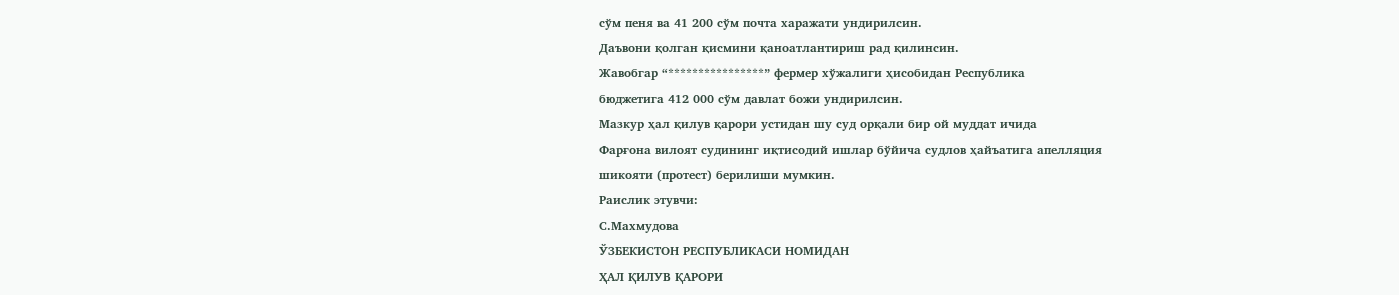сўм пеня ва 41 200 сўм почта харажати ундирилсин.
Даъвони қолган қисмини қаноатлантириш рад қилинсин.
Жавобгар “****************” фермер хўжалиги ҳисобидан Республика
бюджетига 412 000 сўм давлат божи ундирилсин.
Мазкур ҳал қилув қарори устидан шу суд орқали бир ой муддат ичида
Фарғона вилоят судининг иқтисодий ишлар бўйича судлов ҳайъатига апелляция
шикояти (протест) берилиши мумкин.
Раислик этувчи:
С.Махмудова
ЎЗБЕКИСТОН РЕСПУБЛИКАСИ НОМИДАН
ҲАЛ ҚИЛУВ ҚАРОРИ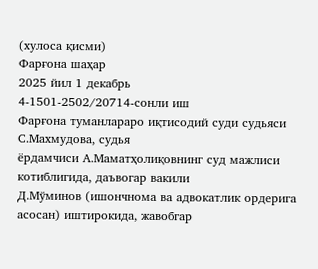(хулоса қисми)
Фарғона шаҳар
2025 йил 1 декабрь
4-1501-2502/20714-сонли иш
Фарғона туманлараро иқтисодий суди судьяси С.Махмудова, судья
ёрдамчиси А.Маматҳолиқовнинг суд мажлиси котиблигида, даъвогар вакили
Д.Мўминов (ишончнома ва адвокатлик ордерига асосан) иштирокида, жавобгар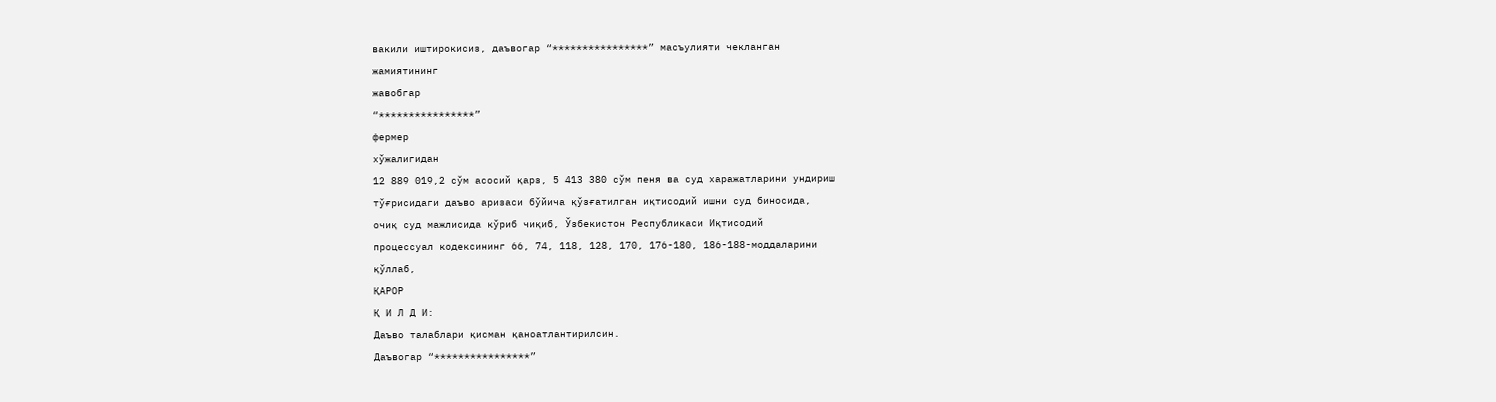вакили иштирокисиз, даъвогар “****************” масъулияти чекланган
жамиятининг
жавобгар
“****************”
фермер
хўжалигидан
12 889 019,2 сўм асосий қарз, 5 413 380 сўм пеня ва суд харажатларини ундириш
тўғрисидаги даъво аризаси бўйича қўзғатилган иқтисодий ишни суд биносида,
очиқ суд мажлисида кўриб чиқиб, Ўзбекистон Республикаси Иқтисодий
процессуал кодексининг 66, 74, 118, 128, 170, 176-180, 186-188-моддаларини
қўллаб,
ҚАРОР
Қ И Л Д И:
Даъво талаблари қисман қаноатлантирилсин.
Даъвогар “****************”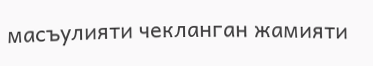масъулияти чекланган жамияти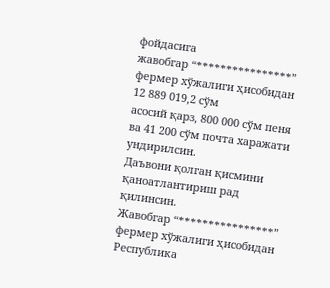фойдасига
жавобгар “****************” фермер хўжалиги ҳисобидан 12 889 019,2 сўм
асосий қарз, 800 000 сўм пеня ва 41 200 сўм почта харажати ундирилсин.
Даъвони қолган қисмини қаноатлантириш рад қилинсин.
Жавобгар “****************” фермер хўжалиги ҳисобидан Республика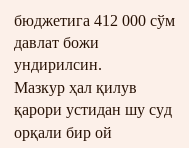бюджетига 412 000 сўм давлат божи ундирилсин.
Мазкур ҳал қилув қарори устидан шу суд орқали бир ой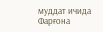муддат ичида
Фарғона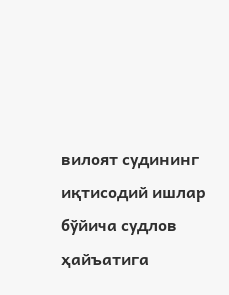вилоят судининг иқтисодий ишлар бўйича судлов ҳайъатига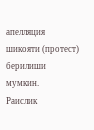апелляция
шикояти (протест) берилиши мумкин.
Раислик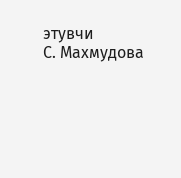этувчи
С. Махмудова